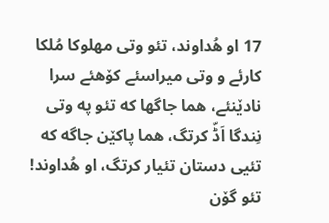17 او هُداوند، تئو وتی مهلوکا مُلکا کارئے و وتی میراسئے کۆهئے سرا نادێنئے، هما جاگها که تئو په وتی نِندگا اَڈّ کرتگ، هما پاکێن جاگه که تئیی دستان تئیار کرتگ، او هُداوند!
تئو گۆن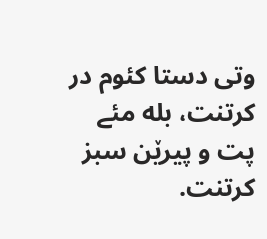وتی دستا کئوم در کرتنت، بله مئے پت و پیرێن سبز کرتنت.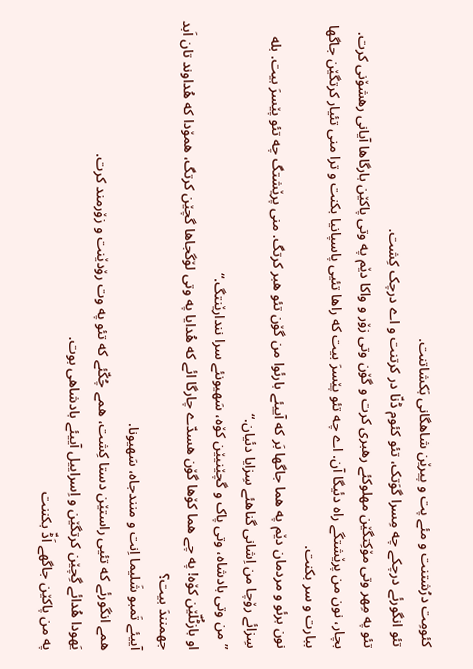کئومِت درُشتنت و مئے پت و پیرێن شاهگانی بَکشاتنت.
تئو انگورئے درچکے چه مِسرا گوَتک، تئو کئوم ڈنّا در کرتنت و اے درچک کِشت.
تئو په مِهر وتی مۆکِتگێن مهلوکئے رهبری کرت و گۆن وتی زۆر و واکا دێم په وتی پاکێن بارگاها آیانی رهشۆنی کرت.
بچار، نون من پرێشتگے راه دئیگا آن. اے چه تئو پێسرَ بیت که راها تئیی پاسپانیا بکنت و ترا منی تئیار کرتگێن جاگها ببارت و سر بکنت.
نون برئو و مردمان دێم په هما جاگها بَر که آییئے بارئوا من گۆن تئو هبر کرتگ. منی پرێشتگ چه تئو پێسرَ بیت. بله سِزائے رۆچا من اِشانی گناهئے سِزایا دئیان.“
”من وتی بادشاه، وتی پاک و گچێنیێن کۆه، سَهیونئے سرا نندارێنتگ.“
او بازٹُلّێن کۆه! په چے هما کۆها گۆن هسدّے چارگا ائے که هُدایا په وتی لۆگجاها گچێن کرتگ، همۆدا که هُداوند تان اَبد جهمنندَ بیت؟
آییئے تَمبو شَلیما اِنت و منندجاه، سَهیونا.
همے انگورئے که تئیی راستێن دستا کِشت، همے چُکّئے که تئو په وت رۆدێنت و زۆرمند کرت.
یَهودا هُدائے گِچێن کرتگێن و اِسراییل آییئے بادشاهی بوت.
په من پاکێن جاگهے اَڈّ بکننت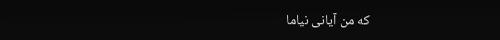که من آیانی نیاما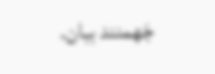جَهمنند ببان.